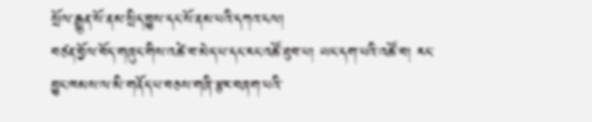སྲོལ་རྒྱུན་སོ་ནམ་སྲིད་བྱུས་དང་སོ་ནམ་པའི་དཀའ་ངལ།
བཙན་བྱོལ་བོད་གཞུང་གིས་འཚེ་བ་མེད་པ་དང་རང་འཚོ་ཐུབ་པ། ཡང་དག་པའི་འཚོ་བ། རང་བྱུང་ཁམས་ལ་མི་གནོད་པ་བཅས་གཞི་རྩར་བཞག་པའི་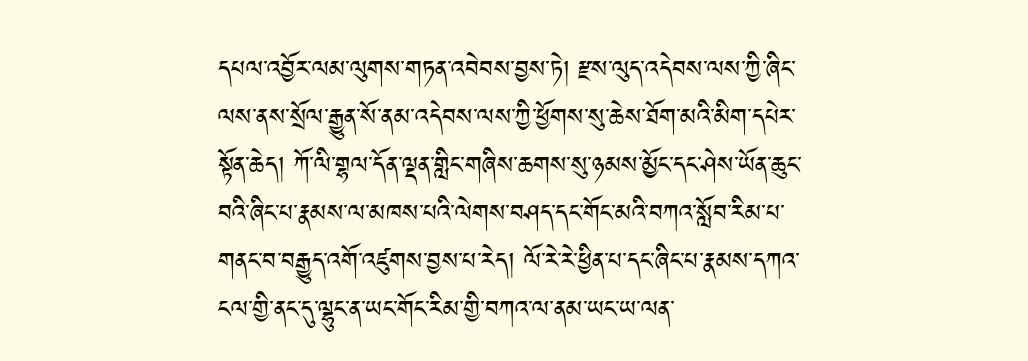དཔལ་འབྱོར་ལམ་ལུགས་གཏན་འབེབས་བྱས་ཏེ། རྫས་ལུད་འདེབས་ལས་ཀྱི་ཞིང་ལས་ནས་སྲོལ་རྒྱུན་སོ་ནམ་འདེབས་ལས་ཀྱི་ཕྱོགས་སུ་ཆེས་ཐོག་མའི་མིག་དཔེར་སྟོན་ཆེད། ཀོ་ལི་གྷལ་དོན་ལྡན་གླིང་གཞིས་ཆགས་སུ་ཉམས་མྱོང་དང་ཤེས་ཡོན་ཆུང་བའི་ཞིང་པ་རྣམས་ལ་མཁས་པའི་ལེགས་བཤད་དང་གོང་མའི་བཀའ་སློབ་རིམ་པ་གནང་བ་བརྒྱུད་འགོ་འཛུགས་བྱས་པ་རེད། ལོ་རེ་རེ་ཕྱིན་པ་དང་ཞིང་པ་རྣམས་དཀའ་ངལ་གྱི་ནང་དུ་ལྷུང་ན་ཡང་གོང་རིམ་གྱི་བཀའ་ལ་ནམ་ཡང་ཡ་ལན་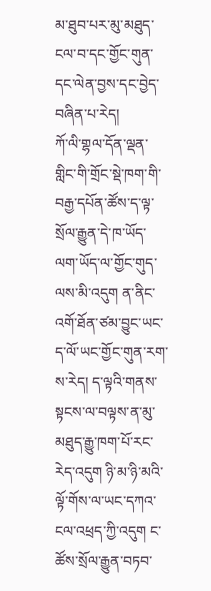མ་ཐུབ་པར་མུ་མཐུད་ངལ་བ་དང་གྱོང་གུན་དང་ལེན་བྱས་དང་བྱེད་བཞིན་པ་རེད།
ཀོ་ལི་གྷལ་དོན་ལྡན་གླིང་གི་གྲོང་སྡེ་ཁག་གི་བརྒྱ་དཔོན་ཚོས་ད་ལྟ་སྲོལ་རྒྱུན་དེ་ཁ་ཡོད་ལག་ཡོད་ལ་གྱོང་གུད་ལས་མི་འདུག ན་ནིང་འགོ་ཐོན་ཙམ་བྱུང་ཡང་ད་ལོ་ཡང་གྱོང་གུན་རག་ས་རེད། ད་ལྟའི་གནས་སྟངས་ལ་བལྟས་ན་མུ་མཐུད་རྒྱུ་ཁག་པོ་རང་རེད་འདུག ཉི་མ་ཉི་མའི་ལྟོ་གོས་ལ་ཡང་དཀའ་ངལ་འཕྲད་ཀྱི་འདུག ང་ཚོས་སྲོལ་རྒྱུན་བཏབ་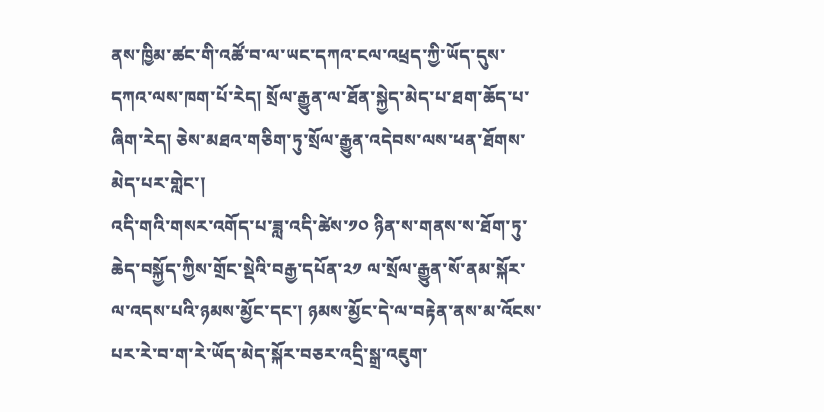ནས་ཁྱིམ་ཚང་གི་འཚོ་བ་ལ་ཡང་དཀའ་ངལ་འཕྲད་ཀྱི་ཡོད་དུས་དཀའ་ལས་ཁག་པོ་རེད། སྲོལ་རྒྱུན་ལ་ཐོན་སྐྱེད་མེད་པ་ཐག་ཆོད་པ་ཞིག་རེད། ཅེས་མཐའ་གཅིག་ཏུ་སྲོལ་རྒྱུན་འདེབས་ལས་ཕན་ཐོགས་མེད་པར་གླེང་།
འདི་གའི་གསར་འགོད་པ་ཟླ་འདི་ཚེས་༡༠ ཉིན་ས་གནས་ས་ཐོག་ཏུ་ཆེད་བསྐྱོད་ཀྱིས་གྲོང་སྡེའི་བརྒྱ་དཔོན་༢༡ ལ་སྲོལ་རྒྱུན་སོ་ནམ་སྐོར་ལ་འདས་པའི་ཉམས་མྱོང་དང་། ཉམས་མྱོང་དེ་ལ་བརྟེན་ནས་མ་འོངས་པར་རེ་བ་ག་རེ་ཡོད་མེད་སྐོར་བཅར་འདྲི་སྒྲ་འཇུག་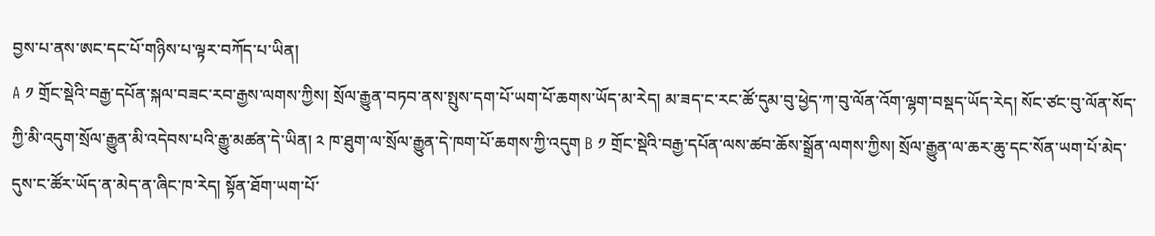བྱས་པ་ནས་ཨང་དང་པོ་གཉིས་པ་ལྟར་བཀོད་པ་ཡིན།
A ༡ གྲོང་སྡེའི་བརྒྱ་དཔོན་སྐལ་བཟང་རབ་རྒྱས་ལགས་ཀྱིས། སྲོལ་རྒྱུན་བཏབ་ནས་སྤུས་དག་པོ་ཡག་པོ་ཆགས་ཡོད་མ་རེད། མ་ཟད་ང་རང་ཚོ་དུམ་བུ་ཕྱེད་ཀ་བུ་ལོན་འོག་ལྷག་བསྡད་ཡོད་རེད། སོང་ཙང་བུ་ལོན་སོད་ཀྱི་མི་འདུག་སྲོལ་རྒྱུན་མི་འདེབས་པའི་རྒྱུ་མཚན་དེ་ཡིན། ༢ ཁ་ཐུག་ལ་སྲོལ་རྒྱུན་དེ་ཁག་པོ་ཆགས་ཀྱི་འདུག B ༡ གྲོང་སྡེའི་བརྒྱ་དཔོན་ལས་ཚབ་ཆོས་སྒྲོན་ལགས་ཀྱིས། སྲོལ་རྒྱུན་ལ་ཆར་ཆུ་དང་སོན་ཡག་པོ་མེད་དུས་ང་ཚོར་ཡོད་ན་མེད་ན་ཞིང་ཁ་རེད། སྟོན་ཐོག་ཡག་པོ་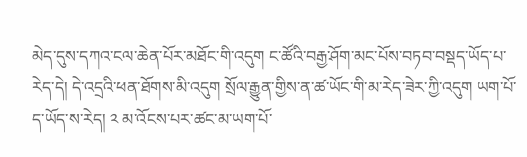མེད་དུས་དཀའ་ངལ་ཆེན་པོར་མཐོང་གི་འདུག ང་ཚོའི་བརྒྱ་ཤོག་མང་པོས་བཏབ་བསྡད་ཡོད་པ་རེད་དེ། དེ་འདྲའི་ཕན་ཐོགས་མི་འདུག སྲོལ་རྒྱུན་གྱིས་ན་ཚ་ཡོང་གི་མ་རེད་ཟེར་ཀྱི་འདུག ཡག་པོ་ད་ཡོད་ས་རེད། ༢ མ་འོངས་པར་ཚང་མ་ཡག་པོ་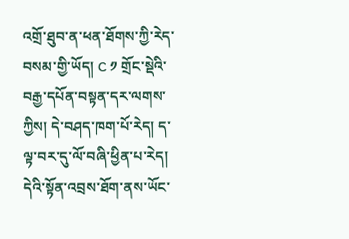འགྲོ་ཐུབ་ན་ཕན་ཐོགས་ཀྱི་རེད་བསམ་གྱི་ཡོད། C ༡ གྲོང་སྡེའི་བརྒྱ་དཔོན་བསྟན་དར་ལགས་ཀྱིས། དེ་བཤད་ཁག་པོ་རེད། ད་ལྟ་བར་དུ་ལོ་བཞི་ཕྱིན་པ་རེད། དེའི་སྟོན་འབྲས་ཐོག་ནས་ཡོང་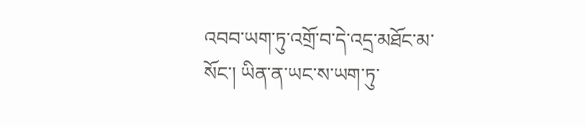འབབ་ཡག་ཏུ་འགྲོ་བ་དེ་འདྲ་མཐོང་མ་སོང་། ཡིན་ན་ཡང་ས་ཡག་ཏུ་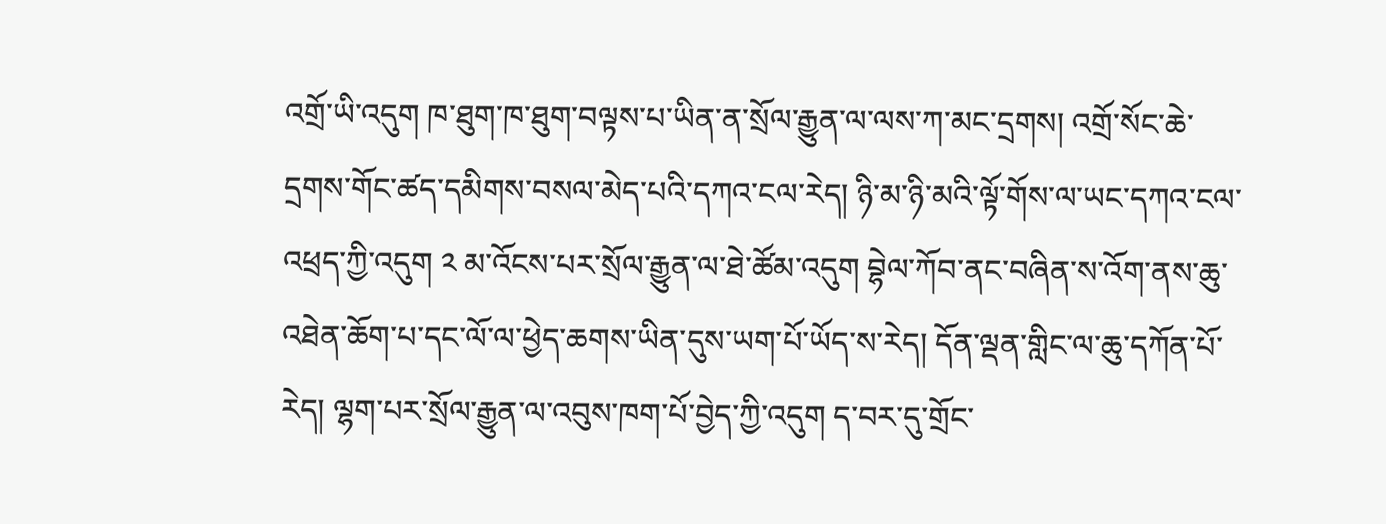འགྲོ་ཡི་འདུག ཁ་ཐུག་ཁ་ཐུག་བལྟས་པ་ཡིན་ན་སྲོལ་རྒྱུན་ལ་ལས་ཀ་མང་དྲགས། འགྲོ་སོང་ཆེ་དྲགས་གོང་ཚད་དམིགས་བསལ་མེད་པའི་དཀའ་ངལ་རེད། ཉི་མ་ཉི་མའི་ལྟོ་གོས་ལ་ཡང་དཀའ་ངལ་འཕྲད་ཀྱི་འདུག ༢ མ་འོངས་པར་སྲོལ་རྒྱུན་ལ་ཐེ་ཚོམ་འདུག བྷེལ་ཀོབ་ནང་བཞིན་ས་འོག་ནས་ཆུ་འཐེན་ཆོག་པ་དང་ལོ་ལ་ཕྱེད་ཆགས་ཡིན་དུས་ཡག་པོ་ཡོད་ས་རེད། དོན་ལྡན་གླིང་ལ་ཆུ་དཀོན་པོ་རེད། ལྷག་པར་སྲོལ་རྒྱུན་ལ་འབུས་ཁག་པོ་བྱེད་ཀྱི་འདུག ད་བར་དུ་གྲོང་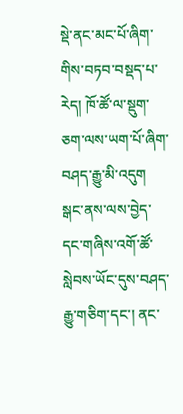སྡེ་ནང་མང་པོ་ཞིག་གིས་བཏབ་བསྡད་པ་རེད། ཁོ་ཚོ་ལ་སྡུག་ཅག་ལས་ཡག་པོ་ཞིག་བཤད་རྒྱུ་མི་འདུག སྒང་ནས་ལས་བྱེད་དང་གཞིས་འགོ་ཚོ་སླེབས་ཡོང་དུས་བཤད་རྒྱུ་གཅིག་དང་། ནང་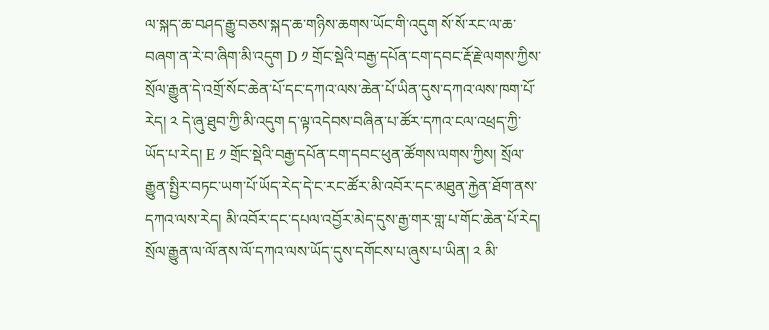ལ་སྐད་ཆ་བཤད་རྒྱུ་བཅས་སྐད་ཆ་གཉིས་ཆགས་ཡོང་གི་འདུག སོ་སོ་རང་ལ་ཆ་བཞག་ན་རེ་བ་ཞིག་མི་འདུག D ༡ གྲོང་སྡེའི་བརྒྱ་དཔོན་ངག་དབང་རྡོ་རྗེ་ལགས་ཀྱིས་སྲོལ་རྒྱུན་དེ་འགྲོ་སོང་ཆེན་པོ་དང་དཀའ་ལས་ཆེན་པོ་ཡིན་དུས་དཀའ་ལས་ཁག་པོ་རེད། ༢ དེ་ཞུ་ཐུབ་ཀྱི་མི་འདུག ད་ལྟ་འདེབས་བཞིན་པ་ཚོར་དཀའ་ངལ་འཕྲད་ཀྱི་ཡོད་པ་རེད། E ༡ གྲོང་སྡེའི་བརྒྱ་དཔོན་ངག་དབང་ཕུན་ཚོགས་ལགས་ཀྱིས། སྲོལ་རྒྱུན་སྤྱིར་བཏང་ཡག་པོ་ཡོད་རེད་དེ་ང་རང་ཚོར་མི་འབོར་དང་མཐུན་རྐྱེན་ཐོག་ནས་དཀའ་ལས་རེད། མི་འབོར་དང་དཔལ་འབྱོར་མེད་དུས་རྒྱ་གར་གླ་པ་གོང་ཆེན་པོ་རེད། སྲོལ་རྒྱུན་ལ་ལོ་ནས་ལོ་དཀའ་ལས་ཡོད་དུས་དགོངས་པ་ཞུས་པ་ཡིན། ༢ མི་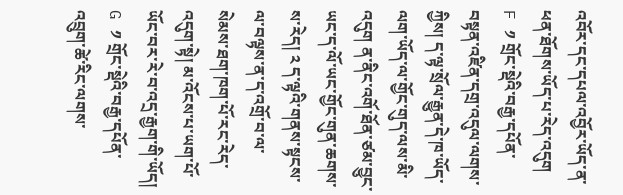འབོར་དང་དཔལ་འབྱོར་ཡོད་ན་ཕན་ཐོགས་ཡོད་པ་རེད་འདུག
F ༡ གྲོང་སྡེའི་བརྒྱ་དཔོན་བསྟན་འཛིན་དགྲ་འདུལ་ལགས་ཀྱིས། ད་ལྟ་སྲོལ་རྒྱུན་དེ་ཁ་ཡོད་ལག་ཡོད་ལ་གྱོང་གུད་ལས་མི་འདུག ན་ནིང་འགོ་ཐོན་ཙམ་བྱུང་ཡང་ད་ལོ་ཡང་གྱོང་གུན་ཆགས་ས་རེད། ༢ ད་ལྟའི་གནས་སྟངས་ལ་བལྟས་ན་ད་འགྲོ་བ་ལ་སེམས་ཐག་ཁག་པོ་རང་རེད་འདུག་སྟེ། མ་འོངས་པ་ཡག་པོ་ཡོང་བར་རེ་བ་འདྲ་རྒྱག་གི་ཡོད། G ༡ གྲོང་སྡེའི་བརྒྱ་དཔོན་འབྲུག་ཚེ་རིང་ལགས་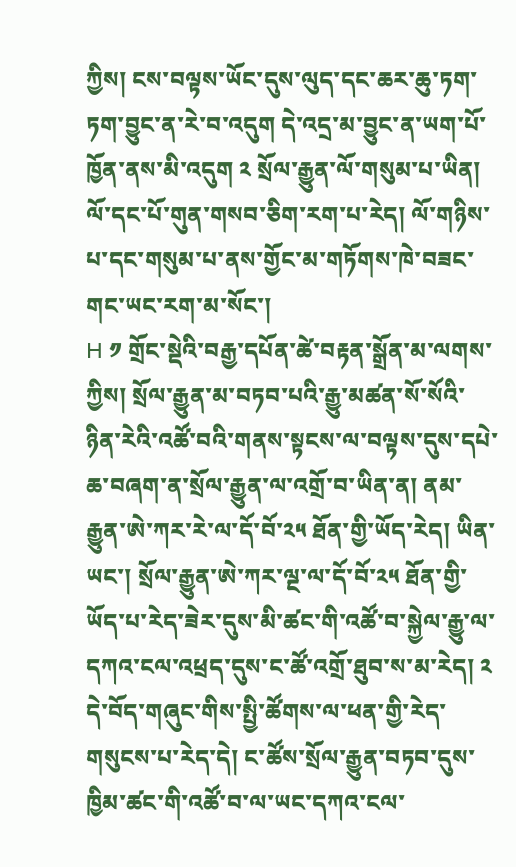ཀྱིས། ངས་བལྟས་ཡོང་དུས་ལུད་དང་ཆར་ཆུ་ཏག་ཏག་བྱུང་ན་རེ་བ་འདུག དེ་འདྲ་མ་བྱུང་ན་ཡག་པོ་ཁྱོན་ནས་མི་འདུག ༢ སྲོལ་རྒྱུན་ལོ་གསུམ་པ་ཡིན། ལོ་དང་པོ་གུན་གསབ་ཅིག་རག་པ་རེད། ལོ་གཉིས་པ་དང་གསུམ་པ་ནས་གྱོང་མ་གཏོགས་ཁེ་བཟང་གང་ཡང་རག་མ་སོང་།
H ༡ གྲོང་སྡེའི་བརྒྱ་དཔོན་ཚེ་བརྟན་སྒྲོན་མ་ལགས་ཀྱིས། སྲོལ་རྒྱུན་མ་བཏབ་པའི་རྒྱུ་མཚན་སོ་སོའི་ཉིན་རེའི་འཚོ་བའི་གནས་སྟངས་ལ་བལྟས་དུས་དཔེ་ཆ་བཞག་ན་སྲོལ་རྒྱུན་ལ་འགྲོ་བ་ཡིན་ན། ནམ་རྒྱུན་ཨེ་ཀར་རེ་ལ་དོ་བོ་༢༥ ཐོན་གྱི་ཡོད་རེད། ཡིན་ཡང་། སྲོལ་རྒྱུན་ཨེ་ཀར་ལྔ་ལ་དོ་བོ་༢༥ ཐོན་གྱི་ཡོད་པ་རེད་ཟེར་དུས་མི་ཚང་གི་འཚོ་བ་སྐྱེལ་རྒྱུ་ལ་དཀའ་ངལ་འཕྲད་དུས་ང་ཚོ་འགྲོ་ཐུབ་ས་མ་རེད། ༢ དེ་བོད་གཞུང་གིས་སྤྱི་ཚོགས་ལ་ཕན་གྱི་རེད་གསུངས་པ་རེད་དེ། ང་ཚོས་སྲོལ་རྒྱུན་བཏབ་དུས་ཁྱིམ་ཚང་གི་འཚོ་བ་ལ་ཡང་དཀའ་ངལ་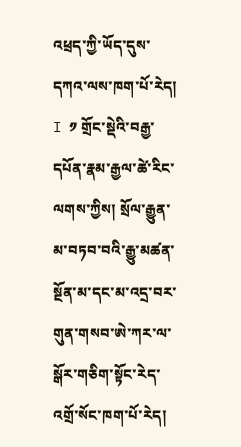འཕྲད་ཀྱི་ཡོད་དུས་དཀའ་ལས་ཁག་པོ་རེད། I ༡ གྲོང་སྡེའི་བརྒྱ་དཔོན་རྣམ་རྒྱལ་ཚེ་རིང་ལགས་ཀྱིས། སྲོལ་རྒྱུན་མ་བཏབ་བའི་རྒྱུ་མཚན་སྔོན་མ་དང་མ་འདྲ་བར་གུན་གསབ་ཨེ་ཀར་ལ་སྒོར་གཅིག་སྟོང་རེད་འགྲོ་སོང་ཁག་པོ་རེད།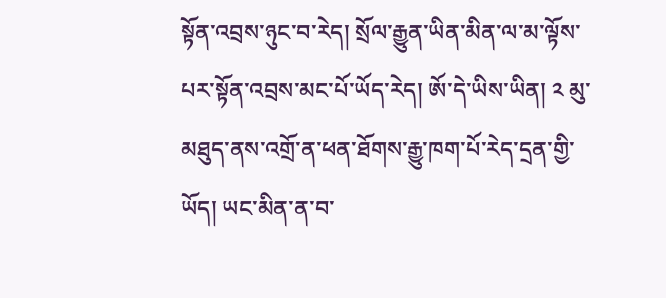སྟོན་འབྲས་ཉུང་བ་རེད། སྲོལ་རྒྱུན་ཡིན་མིན་ལ་མ་ལྟོས་པར་སྟོན་འབྲས་མང་པོ་ཡོད་རེད། ཨོ་དེ་ཡིས་ཡིན། ༢ མུ་མཐུད་ནས་འགྲོ་ན་ཕན་ཐོགས་རྒྱུ་ཁག་པོ་རེད་དྲན་གྱི་ཡོད། ཡང་མིན་ན་བ་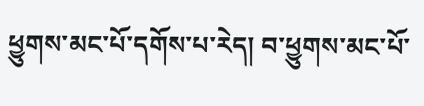ཕྱུགས་མང་པོ་དགོས་པ་རེད། བ་ཕྱུགས་མང་པོ་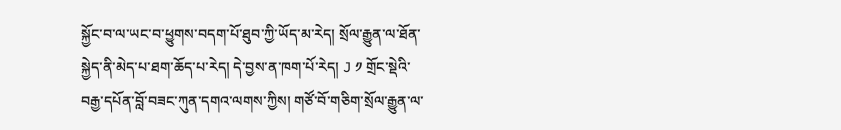སྐྱོང་བ་ལ་ཡང་བ་ཕྱུགས་བདག་པོ་ཐུབ་ཀྱི་ཡོད་མ་རེད། སྲོལ་རྒྱུན་ལ་ཐོན་སྐྱེད་ནི་མེད་པ་ཐག་ཆོད་པ་རེད། དེ་བྱས་ན་ཁག་པོ་རེད། J ༡ གྲོང་སྡེའི་བརྒྱ་དཔོན་བློ་བཟང་ཀུན་དགའ་ལགས་ཀྱིས། གཙོ་བོ་གཅིག་སྲོལ་རྒྱུན་ལ་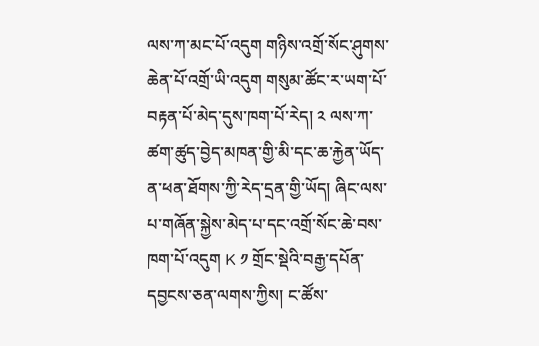ལས་ཀ་མང་པོ་འདུག གཉིས་འགྲོ་སོང་ཤུགས་ཆེན་པོ་འགྲོ་ཡི་འདུག གསུམ་ཚོང་ར་ཡག་པོ་བརྟན་པོ་མེད་དུས་ཁག་པོ་རེད། ༢ ལས་ཀ་ཚག་ཚུད་བྱེད་མཁན་གྱི་མི་དང་ཆ་རྐྱེན་ཡོད་ན་ཕན་ཐོགས་ཀྱི་རེད་དྲན་གྱི་ཡོད། ཞིང་ལས་པ་གཞོན་སྐྱེས་མེད་པ་དང་འགྲོ་སོང་ཆེ་བས་ཁག་པོ་འདུག K ༡ གྲོང་སྡེའི་བརྒྱ་དཔོན་དབྱངས་ཅན་ལགས་ཀྱིས། ང་ཚོས་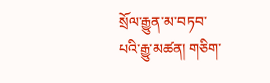སྲོལ་རྒྱུན་མ་བཏབ་པའི་རྒྱུ་མཚན། གཅིག་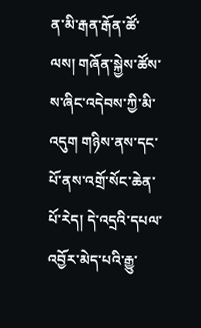ན་མི་རྒན་རྒོན་ཚོ་ལས། གཞོན་སྐྱེས་ཚོས་ས་ཞིང་འདེབས་ཀྱི་མི་འདུག གཉིས་ནས་དང་པོ་ནས་འགྲོ་སོང་ཆེན་པོ་རེད། དེ་འདྲའི་དཔལ་འབྱོར་མེད་པའི་རྒྱུ་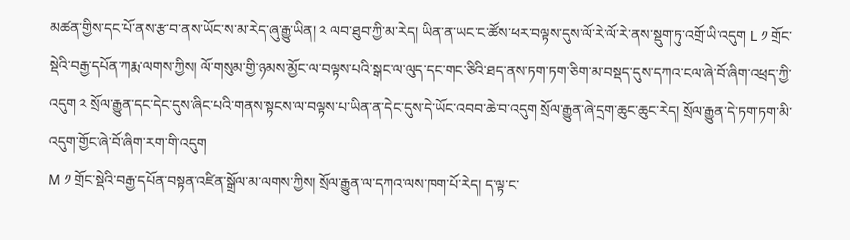མཚན་གྱིས་དང་པོ་ནས་རྩ་བ་ནས་ཡོང་ས་མ་རེད་ཞུ་རྒྱུ་ཡིན། ༢ ལབ་ཐུབ་ཀྱི་མ་རེད། ཡིན་ན་ཡང་ང་ཚོས་ཕར་བལྟས་དུས་ལོ་རེ་ལོ་རེ་ནས་སྡུག་ཏུ་འགྲོ་ཡི་འདུག L ༡ གྲོང་སྡེའི་བརྒྱ་དཔོན་ཀརྨ་ལགས་ཀྱིས། ལོ་གསུམ་གྱི་ཉམས་མྱོང་ལ་བལྟས་པའི་སྒང་ལ་ལུད་དང་གང་ཅིའི་ཐད་ནས་ཏག་ཏག་ཅིག་མ་བསྡད་དུས་དཀའ་ངལ་ཞེ་བོ་ཞིག་འཕྲད་ཀྱི་འདུག ༢ སྲོལ་རྒྱུན་དང་དེང་དུས་ཞིང་པའི་གནས་སྟངས་ལ་བལྟས་པ་ཡིན་ན་དེང་དུས་དེ་ཡོང་འབབ་ཆེ་བ་འདུག སྲོལ་རྒྱུན་ཞེ་དྲག་ཆུང་ཆུང་རེད། སྲོལ་རྒྱུན་དེ་ཏག་ཏག་མི་འདུག་གྱོང་ཞེ་བོ་ཞིག་རག་གི་འདུག
M ༡ གྲོང་སྡེའི་བརྒྱ་དཔོན་བསྟན་འཛིན་སྒྲོལ་མ་ལགས་ཀྱིས། སྲོལ་རྒྱུན་ལ་དཀའ་ལས་ཁག་པོ་རེད། ད་ལྟ་ང་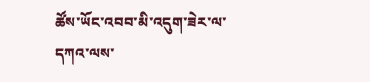ཚོས་ཡོང་འབབ་མི་འདུག་ཟེར་ལ་དཀའ་ལས་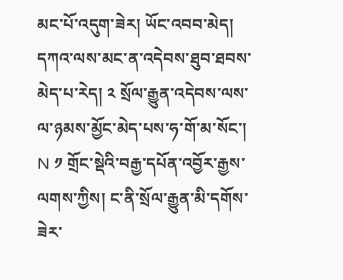མང་པོ་འདུག་ཟེར། ཡོང་འབབ་མེད། དཀའ་ལས་མང་ན་འདེབས་ཐུབ་ཐབས་མེད་པ་རེད། ༢ སྲོལ་རྒྱུན་འདེབས་ལས་ལ་ཉམས་མྱོང་མེད་པས་ཧ་གོ་མ་སོང་། N ༡ གྲོང་སྡེའི་བརྒྱ་དཔོན་འབྱོར་རྒྱས་ལགས་ཀྱིས། ང་ནི་སྲོལ་རྒྱུན་མི་དགོས་ཟེར་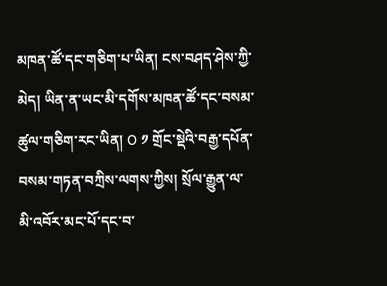མཁན་ཚོ་དང་གཅིག་པ་ཡིན། ངས་བཤད་ཤེས་ཀྱི་མེད། ཡིན་ན་ཡང་མི་དགོས་མཁན་ཚོ་དང་བསམ་ཚུལ་གཅིག་རང་ཡིན། O ༡ གྲོང་སྡེའི་བརྒྱ་དཔོན་བསམ་གཏན་བཀྲིས་ལགས་ཀྱིས། སྲོལ་རྒྱུན་ལ་མི་འབོར་མང་པོ་དང་བ་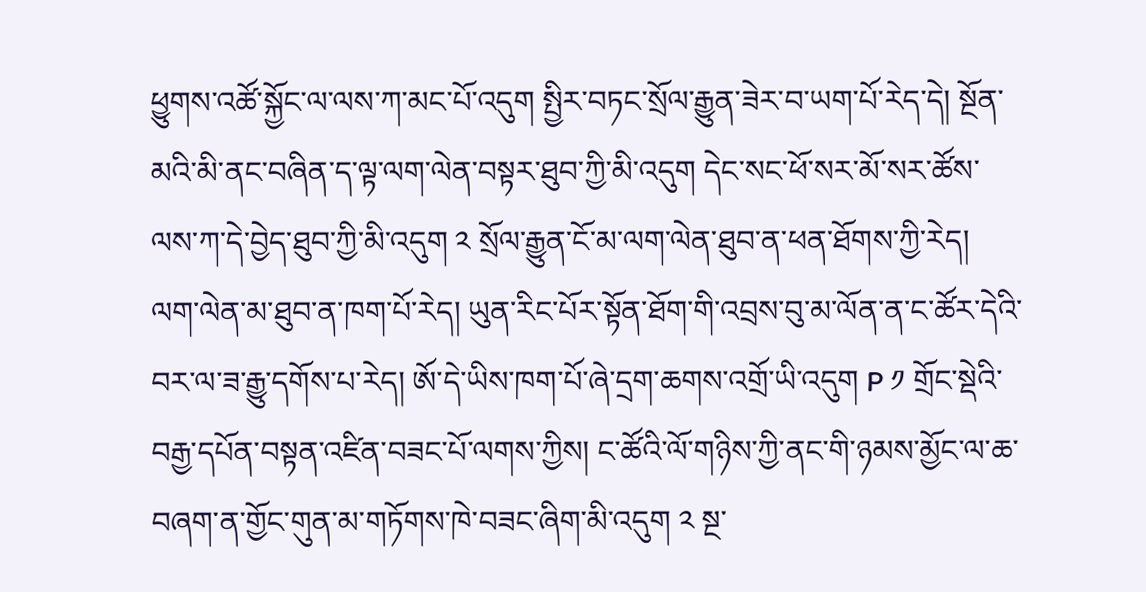ཕྱུགས་འཚོ་སྐྱོང་ལ་ལས་ཀ་མང་པོ་འདུག སྤྱིར་བཏང་སྲོལ་རྒྱུན་ཟེར་བ་ཡག་པོ་རེད་དེ། སྔོན་མའི་མི་ནང་བཞིན་ད་ལྟ་ལག་ལེན་བསྟར་ཐུབ་ཀྱི་མི་འདུག དེང་སང་ཕོ་སར་མོ་སར་ཚོས་ལས་ཀ་དེ་བྱེད་ཐུབ་ཀྱི་མི་འདུག ༢ སྲོལ་རྒྱུན་ངོ་མ་ལག་ལེན་ཐུབ་ན་ཕན་ཐོགས་ཀྱི་རེད། ལག་ལེན་མ་ཐུབ་ན་ཁག་པོ་རེད། ཡུན་རིང་པོར་སྟོན་ཐོག་གི་འབྲས་བུ་མ་ལོན་ན་ང་ཚོར་དེའི་བར་ལ་ཟ་རྒྱུ་དགོས་པ་རེད། ཨོ་དེ་ཡིས་ཁག་པོ་ཞེ་དྲག་ཆགས་འགྲོ་ཡི་འདུག P ༡ གྲོང་སྡེའི་བརྒྱ་དཔོན་བསྟན་འཛིན་བཟང་པོ་ལགས་ཀྱིས། ང་ཚོའི་ལོ་གཉིས་ཀྱི་ནང་གི་ཉམས་མྱོང་ལ་ཆ་བཞག་ན་གྱོང་གུན་མ་གཏོགས་ཁེ་བཟང་ཞིག་མི་འདུག ༢ སྔ་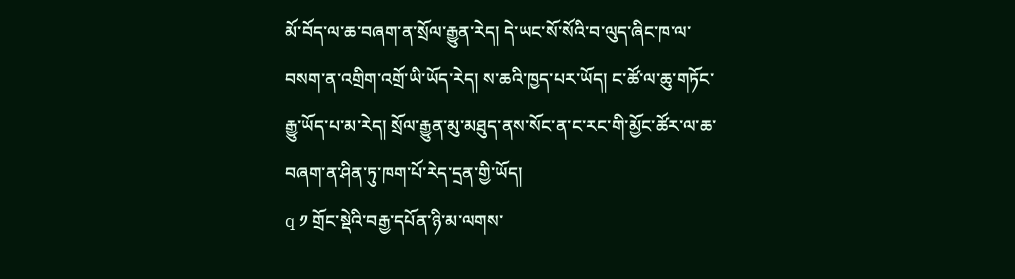མོ་བོད་ལ་ཆ་བཞག་ན་སྲོལ་རྒྱུན་རེད། དེ་ཡང་སོ་སོའི་བ་ལུད་ཞིང་ཁ་ལ་བསག་ན་འགྲིག་འགྲོ་ཡི་ཡོད་རེད། ས་ཆའི་ཁྱད་པར་ཡོད། ང་ཚོ་ལ་ཆུ་གཏོང་རྒྱུ་ཡོད་པ་མ་རེད། སྲོལ་རྒྱུན་མུ་མཐུད་ནས་སོང་ན་ང་རང་གི་མྱོང་ཚོར་ལ་ཆ་བཞག་ན་ཤིན་ཏུ་ཁག་པོ་རེད་དྲན་གྱི་ཡོད།
q ༡ གྲོང་སྡེའི་བརྒྱ་དཔོན་ཉི་མ་ལགས་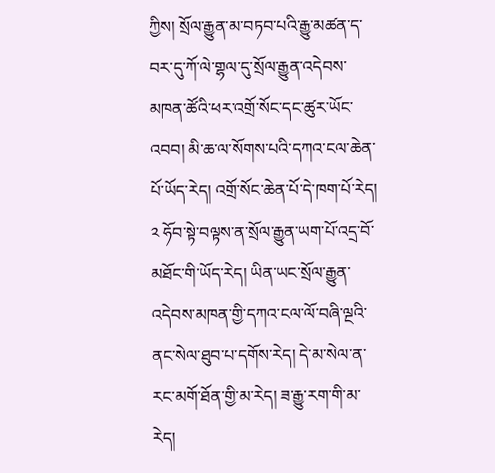ཀྱིས། སྲོལ་རྒྱུན་མ་བཏབ་པའི་རྒྱུ་མཚན་ད་བར་དུ་ཀོ་ལེ་གྷལ་དུ་སྲོལ་རྒྱུན་འདེབས་མཁན་ཚོའི་ཕར་འགྲོ་སོང་དང་ཚུར་ཡོང་འབབ། མི་ཆ་ལ་སོགས་པའི་དཀའ་ངལ་ཆེན་པོ་ཡོད་རེད། འགྲོ་སོང་ཆེན་པོ་དེ་ཁག་པོ་རེད། ༢ ཧོབ་སྟེ་བལྟས་ན་སྲོལ་རྒྱུན་ཡག་པོ་འདྲ་བོ་མཐོང་གི་ཡོད་རེད། ཡིན་ཡང་སྲོལ་རྒྱུན་འདེབས་མཁན་གྱི་དཀའ་ངལ་ལོ་བཞི་ལྔའི་ནང་སེལ་ཐུབ་པ་དགོས་རེད། དེ་མ་སེལ་ན་རང་མགོ་ཐོན་གྱི་མ་རེད། ཟ་རྒྱུ་རག་གི་མ་རེད།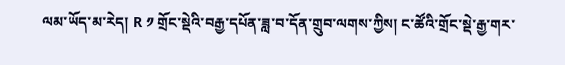ལམ་ཡོད་མ་རེད། R ༡ གྲོང་སྡེའི་བརྒྱ་དཔོན་ཟླ་བ་དོན་གྲུབ་ལགས་ཀྱིས། ང་ཚོའི་གྲོང་སྡེ་རྒྱ་གར་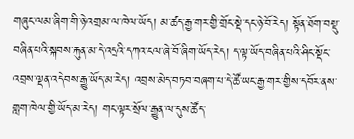གཞུང་ལམ་ཞིག་གི་ཉེ་འགྲམ་ལ་ཁེལ་ཡོད། མ་ཚད་རྒྱ་གར་གྱི་གྲོང་སྡེ་དང་ཉེ་བོ་རེད། སྟོན་ཐོག་བསྡུ་བཞིན་པའི་སྐབས་རྐུན་མ་དེ་འདྲའི་དཀའ་ངལ་ཞེ་བོ་ཞིག་ཡོད་རེད། ད་ལྟ་ཡོད་བཞིན་པའི་ཤིང་སྡོང་འབྲས་ལྡན་འདེབས་རྒྱུ་ཡོད་མ་རེད། འབྲས་མེད་བཏབ་བཞག་པ་དེ་ཚོ་ཡང་རྒྱ་གར་གྱིས་དབོར་ནས་གླག་ཁེལ་གྱི་ཡོད་མ་རེད། གང་ལྟར་སྲོལ་རྒྱུན་ལ་དུས་ཚོད་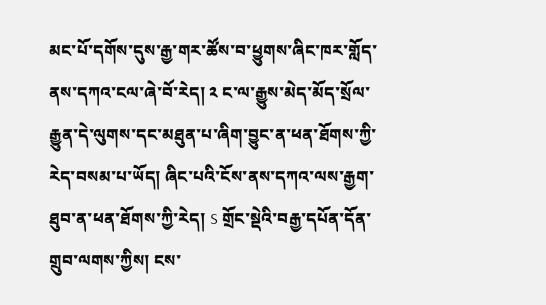མང་པོ་དགོས་དུས་རྒྱ་གར་ཚོས་བ་ཕྱུགས་ཞིང་ཁར་གློད་ནས་དཀའ་ངལ་ཞེ་བོ་རེད། ༢ ང་ལ་རྒྱུས་མེད་མོད་སྲོལ་རྒྱུན་དེ་ལུགས་དང་མཐུན་པ་ཞིག་བྱུང་ན་ཕན་ཐོགས་ཀྱི་རེད་བསམ་པ་ཡོད། ཞིང་པའི་ངོས་ནས་དཀའ་ལས་རྒྱག་ཐུབ་ན་ཕན་ཐོགས་ཀྱི་རེད། S གྲོང་སྡེའི་བརྒྱ་དཔོན་དོན་གྲུབ་ལགས་ཀྱིས། ངས་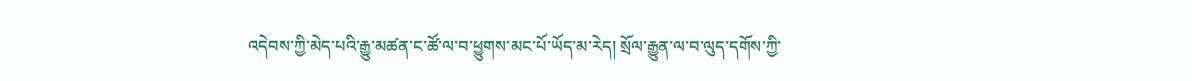འདེབས་ཀྱི་མེད་པའི་རྒྱུ་མཚན་ང་ཚོ་ལ་བ་ཕྱུགས་མང་པོ་ཡོད་མ་རེད། སྲོལ་རྒྱུན་ལ་བ་ལུད་དགོས་ཀྱི་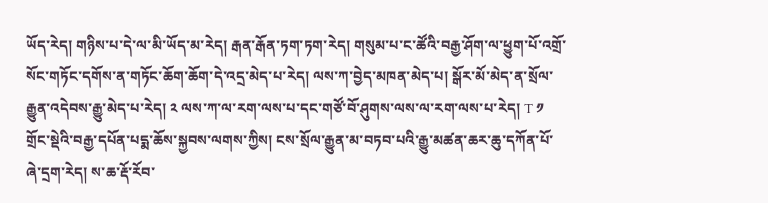ཡོད་རེད། གཉིས་པ་དེ་ལ་མི་ཡོད་མ་རེད། རྒན་རྒོན་ཏག་ཏག་རེད། གསུམ་པ་ང་ཚོའི་བརྒྱ་ཤོག་ལ་ཕྱུག་པོ་འགྲོ་སོང་གཏོང་དགོས་ན་གཏོང་ཆོག་ཆོག་དེ་འདྲ་མེད་པ་རེད། ལས་ཀ་བྱེད་མཁན་མེད་པ། སྒོར་མོ་མེད་ན་སྲོལ་རྒྱུན་འདེབས་རྒྱུ་མེད་པ་རེད། ༢ ལས་ཀ་ལ་རག་ལས་པ་དང་གཙོ་བོ་ཤུགས་ལས་ལ་རག་ལས་པ་རེད། T ༡ གྲོང་སྡེའི་བརྒྱ་དཔོན་པདྨ་ཆོས་སྐྱབས་ལགས་ཀྱིས། ངས་སྲོལ་རྒྱུན་མ་བཏབ་པའི་རྒྱུ་མཚན་ཆར་ཆུ་དཀོན་པོ་ཞེ་དྲག་རེད། ས་ཆ་རྡོ་རོབ་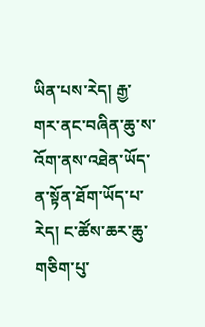ཡིན་པས་རེད། རྒྱ་གར་ནང་བཞིན་ཆུ་ས་འོག་ནས་འཐེན་ཡོད་ན་སྟོན་ཐོག་ཡོད་པ་རེད། ང་ཚོས་ཆར་ཆུ་གཅིག་པུ་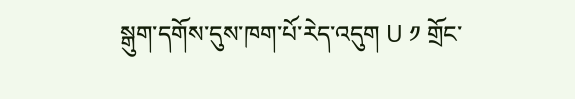སྒུག་དགོས་དུས་ཁག་པོ་རེད་འདུག U ༡ གྲོང་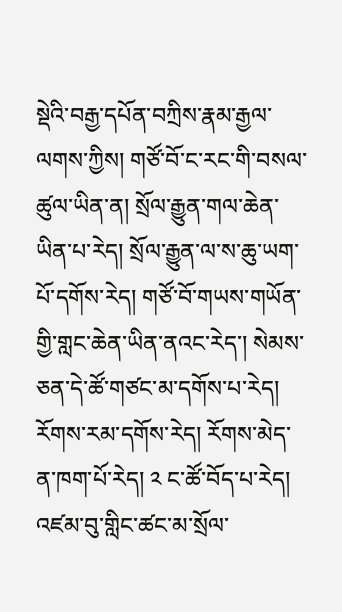སྡེའི་བརྒྱ་དཔོན་བཀྲིས་རྣམ་རྒྱལ་ལགས་ཀྱིས། གཙོ་བོ་ང་རང་གི་བསལ་ཚུལ་ཡིན་ན། སྲོལ་རྒྱུན་གལ་ཆེན་ཡིན་པ་རེད། སྲོལ་རྒྱུན་ལ་ས་ཆུ་ཡག་པོ་དགོས་རེད། གཙོ་བོ་གཡས་གཡོན་གྱི་གླང་ཆེན་ཡིན་ནའང་རེད་། སེམས་ཅན་དེ་ཚོ་གཙང་མ་དགོས་པ་རེད། རོགས་རམ་དགོས་རེད། རོགས་མེད་ན་ཁག་པོ་རེད། ༢ ང་ཚོ་བོད་པ་རེད། འཛམ་བུ་གླིང་ཚང་མ་སྲོལ་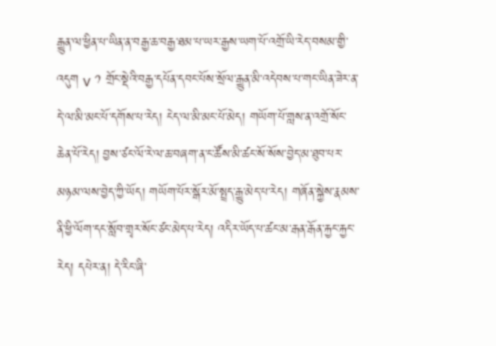རྒྱུན་ལ་ཕྱིན་པ་ཡིན་ན་བརྒྱ་ཆ་བརྒྱ་ཐམ་པ་ཡར་རྒྱས་ཡག་པོ་འགྲོ་ཡི་རེད་བསམ་གྱི་འདུག v ༡ གྲོང་སྡེའི་བརྒྱ་དཔོན་དབང་པོས་སྲོལ་རྒྱུན་མི་འདེབས་པ་གང་ཡིན་ཟེར་ན་དེ་ལ་མི་མང་པོ་དགོས་པ་རེད། ངེད་ལ་མི་མང་པོ་མེད། གཡོག་པོ་གླས་ན་འགྲོ་སོང་ཆེན་པོ་རེད། བྱས་ཙང་ལོ་རེ་ལ་ཆ་བཞག་ན་ང་ཚོས་མི་ཚང་སོ་སོས་བྱེད་མ་ཐུབ་པར་མཉམ་ལས་བྱེད་ཀྱི་ཡོད། གཡོག་པོར་སྒོར་མོ་སྤྲད་རྒྱུ་མེད་པ་རེད། གཞོན་སྐྱེས་རྣམས་ནི་ཕྱི་ལོག་དང་སློབ་གྲྭར་སོང་ཙང་མེད་པ་རེད། འདིར་ཡོད་པ་ཚང་མ་རྒན་རྒོན་རྐྱང་རྐྱང་རེད། དཔེར་ན། དེ་རིང་ཞི་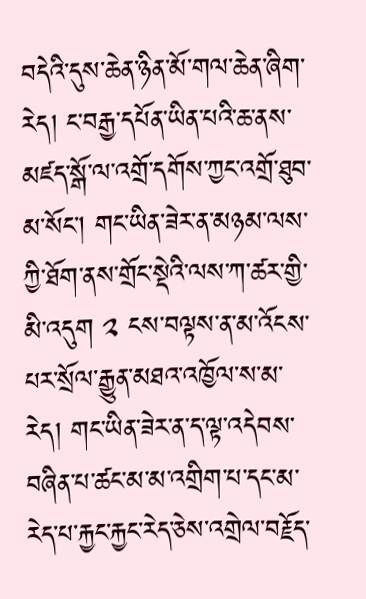བདེའི་དུས་ཆེན་ཉིན་མོ་གལ་ཆེན་ཞིག་རེད། ང་བརྒྱ་དཔོན་ཡིན་པའི་ཆ་ནས་མཛད་སྒོ་ལ་འགྲོ་དགོས་ཀྱང་འགྲོ་ཐུབ་མ་སོང་། གང་ཡིན་ཟེར་ན་མཉམ་ལས་ཀྱི་ཐོག་ནས་གྲོང་སྡེའི་ལས་ཀ་ཚར་གྱི་མི་འདུག ༢ ངས་བལྟས་ན་མ་འོངས་པར་སྲོལ་རྒྱུན་མཐའ་འཁྱོལ་ས་མ་རེད། གང་ཡིན་ཟེར་ན་ད་ལྟ་འདེབས་བཞིན་པ་ཚང་མ་མ་འགྲིག་པ་དང་མ་རེད་པ་རྐྱང་རྐྱང་རེད་ཅེས་འགྲེལ་བརྗོད་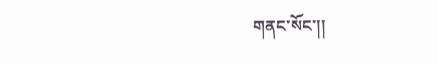གནང་སོང་།།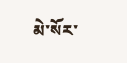མེ་སོར་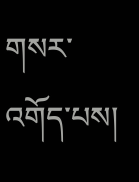གསར་འགོད་པས།